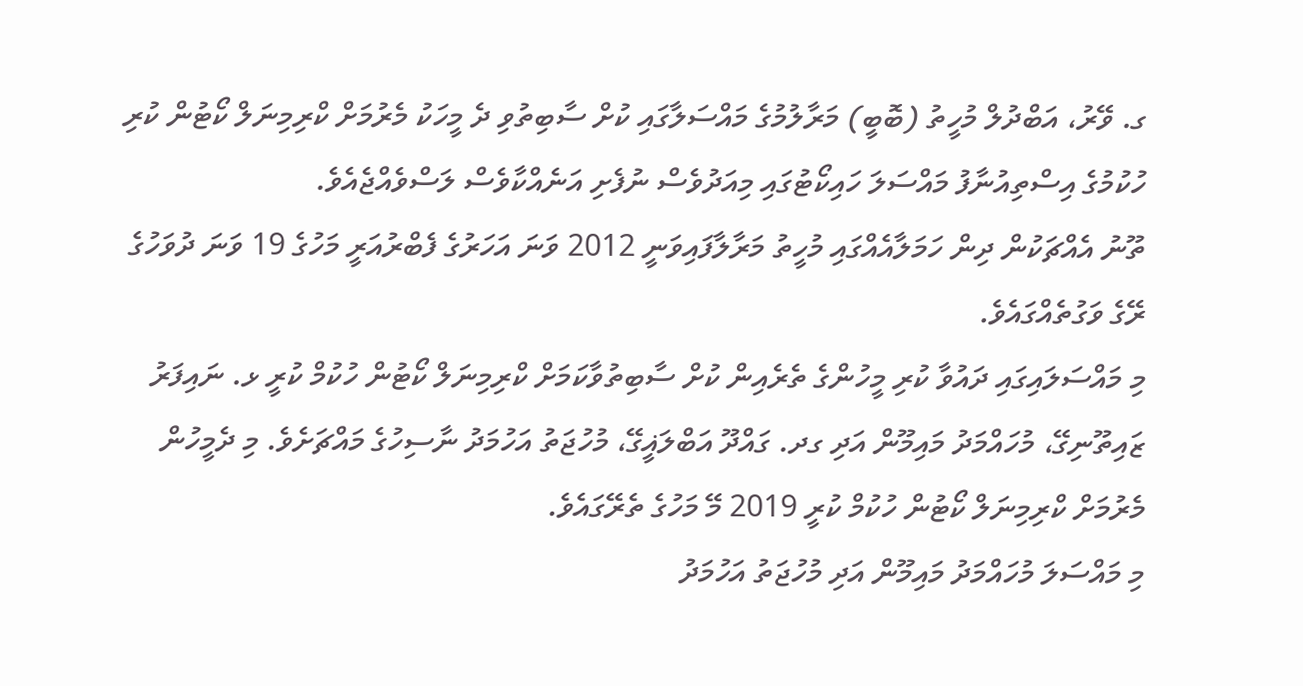ގ. ވޭރު، އަބްދުލް މުހީތު (ބޮބީ) މަރާލުމުގެ މައްސަލާގައި ކުށް ސާބިތުވި ދެ މީހަކު މެރުމަށް ކްރިމިނަލް ކޯޓުން ކުރި ހުކުމުގެ އިސްތިއުނާފު މައްސަލަ ހައިކޯޓުގައި މިއަދުވެސް ނުފެށި އަނެއްކާވެސް ލަސްވެއްޖެއެވެ.
ތޫނު އެއްޗަކުން ދިން ހަމަލާއެއްގައި މުހީތު މަރާލާފައިވަނީ 2012 ވަނަ އަހަރުގެ ފެބްރުއަރީ މަހުގެ 19 ވަނަ ދުވަހުގެ ރޭގެ ވަގުތެއްގައެވެ.
މި މައްސަލައިގައި ދައުވާ ކުރި މީހުންގެ ތެރެއިން ކުށް ސާބިތުވާކަމަށް ކްރިމިނަލް ކޯޓުން ހުކުމް ކުރީ ޅ. ނައިފަރު ޒައިތޫނިގޭ، މުހައްމަދު މައިމޫން އަދި ގދ. ގައްދޫ އަބްލަޣީގޭ، މުހުޖަތު އަހުމަދު ނާސިހުގެ މައްޗަށެވެ. މި ދެމީހުން މެރުމަށް ކްރިމިނަލް ކޯޓުން ހުކުމް ކުރީ 2019 މޭ މަހުގެ ތެރޭގައެވެ.
މި މައްސަލަ މުހައްމަދު މައިމޫން އަދި މުހުޖަތު އަހުމަދު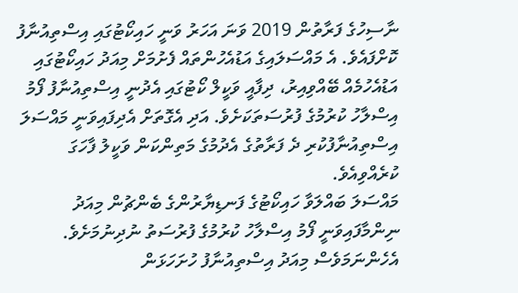ނާސިހުގެ ފަރާތުން 2019 ވަނަ އަހަރު ވަނީ ހައިކޯޓުގައި އިސްތިއުނާފު ކޮށްފައެވެ. އެ މައްސަލައިގެ އަޑުއެހުންތައް ފެށުމަށް މިއަދު ހައިކޯޓުގައި އަޑުއެހުމެއް ބޭއްވިއިރު، ދިފާއީ ވަކީލް ކޯޓުގައި އެދުނީ އިސްތިއުނާފު ފޯމު އިސްލާހު ކުރުމުގެ ފުރުސަތަކަށެވެ. އަދި އެގޮތަށް އެދިފައިވަނީ މައްސަލަ އިސްތިއުނާފުކުރި ދެ ފަރާތުގެ އެދުމުގެ މަތިންކަން ވަކީލު ފާހަގަ ކުރެއްވިއެވެ.
މައްސަލަ ބައްލަވާ ހައިކޯޓުގެ ފަނޑިޔާރުންގެ ބެންޗުން މިއަދު ނިންމާފައިވަނީ ފޯމު އިސްލާހު ކުރުމުގެ ފުރުސަތު ނުދިނުމަށެވެ. އެހެންނަމަވެސް މިއަދު އިސްތިއުނާފު ހުށަހަޅަން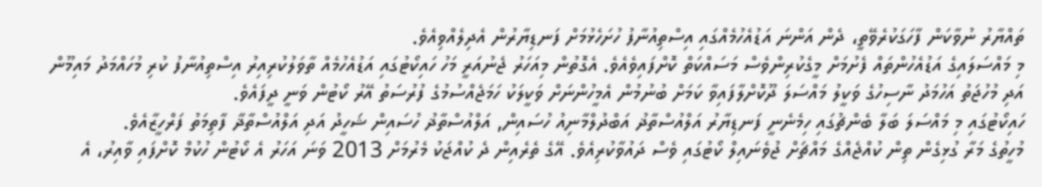ތައްޔާރު ނުވާކަން ފާހަގަކުރެވޭތީ، ދެން އަންނަ އަޑުއެހުމެއްގައި އިސްތިއުނާފު ހުށަހެޅުމަށް ފަނޑިޔާރުން އެދިލެއްވިއެވެ.
މި މައްސަލައިގެ އަޑުއެހުންތައް ފެށުމަށް މީގެކުރިންވެސް މަސައްކަތް ކޮށްފައިވެއެވެ. އެގޮތުން މިއަހަރު ޖެނުއަރީ މަހު ހައިކޯޓުގައި އަޑުއެހުމެއް ތާވަލުކުރިއިރު އިސްތިއުނާފު ކުރި މުހައްމަދު މައިމޫން އަދި މުހުޖަތު އަހުމަދު ނާސިހުގެ ވަކީލު މައްސަލަ ދޫކޮށްލާފައިވާ ކަމަށް ބުނުމުން އެމީހުންނަށް ވަކީލަކު ހަމަޖެއްސުމުގެ ފުރުސަތު އޭރު ކޯޓުން ވަނީ ދީފައެވެ.
ހައިކޯޓުގައި މި މައްސަލަ ބަލާ ބެންޗުގައި ހިމެނެނީ ފަނޑިޔާރު އަލްއުސްތާޛު އަބްދުލްމާނިއު ހުސައިން, އަލްއުސްތާޛު ހުސައިން ޝަހީދު އަދި އަލްއުސްތާޛާ ފާތިމަތު ފަރްހީޒާއެވެ.
މުހީތުގެ މަރާ ގުޅިގެން ތިން ކުއްޖެއްގެ މައްޗަށް ޖުވެނައިލް ކޯޓުގައި ވެސް ދައުވާކުރިއެވެ. އޭގެ ތެރެއިން ދެ ކުއްޖަކު މެރުމަށް 2013 ވަނަ އަހަރު އެ ކޯޓުން ހުކުމް ކޮށްފައި ވާއިރު، އެ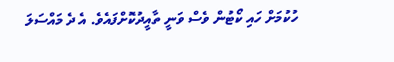ހުކުމަށް ހައި ކޯޓުން ވެސް ވަނީ ތާއީދުކޮށްފައެވެ. އެ ދެ މައްސަލަ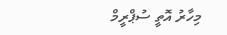މިހާރު އޮތީ ސުޕްރީމް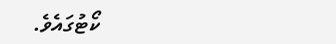ކޯޓުގައެވެ.